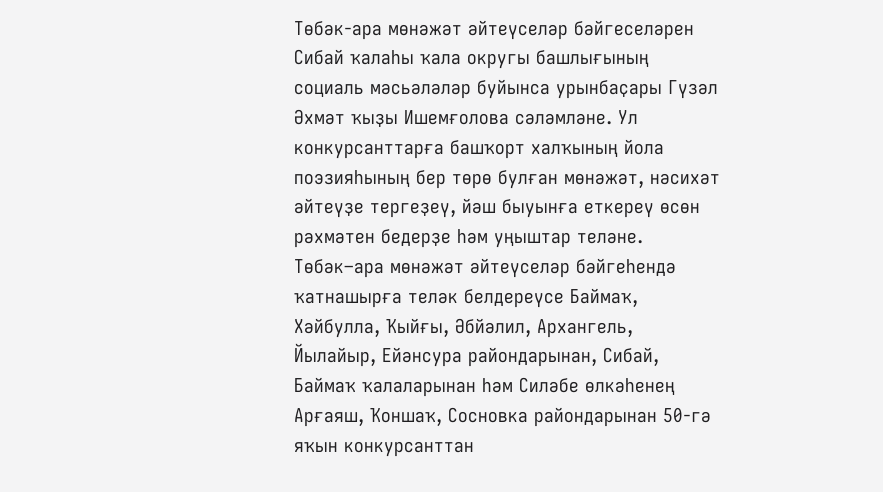Төбәк-ара мөнәжәт әйтеүселәр бәйгеселәрен Сибай ҡалаһы ҡала округы башлығының социаль мәсьәләләр буйынса урынбаҫары Гүзәл Әхмәт ҡыҙы Ишемғолова сәләмләне. Ул конкурсанттарға башҡорт халҡының йола поэзияһының бер төрө булған мөнәжәт, нәсихәт әйтеүҙе тергеҙеү, йәш быуынға еткереү өсөн рәхмәтен бедерҙе һәм уңыштар теләне.
Төбәк–ара мөнәжәт әйтеүселәр бәйгеһендә ҡатнашырға теләк белдереүсе Баймаҡ, Хәйбулла, Ҡыйғы, Әбйәлил, Архангель, Йылайыр, Ейәнсура райондарынан, Сибай, Баймаҡ ҡалаларынан һәм Силәбе өлкәһенең Арғаяш, Ҡоншаҡ, Сосновка райондарынан 50-гә яҡын конкурсанттан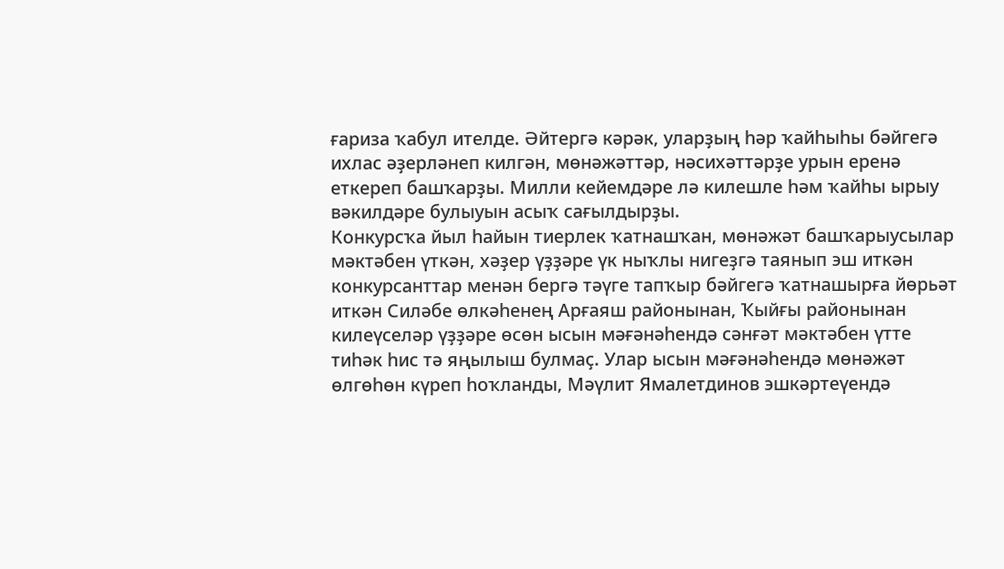ғариза ҡабул ителде. Әйтергә кәрәк, уларҙың һәр ҡайһыһы бәйгегә ихлас әҙерләнеп килгән, мөнәжәттәр, нәсихәттәрҙе урын еренә еткереп башҡарҙы. Милли кейемдәре лә килешле һәм ҡайһы ырыу вәкилдәре булыуын асыҡ сағылдырҙы.
Конкурсҡа йыл һайын тиерлек ҡатнашҡан, мөнәжәт башҡарыусылар мәктәбен үткән, хәҙер үҙҙәре үк ныҡлы нигеҙгә таянып эш иткән конкурсанттар менән бергә тәүге тапҡыр бәйгегә ҡатнашырға йөрьәт иткән Силәбе өлкәһенең Арғаяш районынан, Ҡыйғы районынан килеүселәр үҙҙәре өсөн ысын мәғәнәһендә сәнғәт мәктәбен үтте тиһәк һис тә яңылыш булмаҫ. Улар ысын мәғәнәһендә мөнәжәт өлгөһөн күреп һоҡланды, Мәүлит Ямалетдинов эшкәртеүендә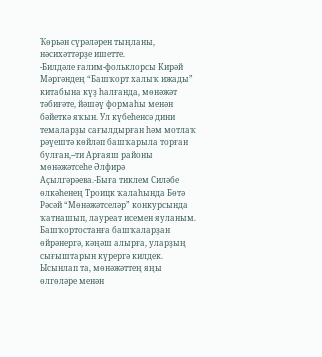Ҡөрьән сүрәләрен тыңланы, нәсихәттәрҙе ишетте.
-Билдәле ғалим-фольклорсы Кирәй Мәргәндең “Башҡорт халыҡ ижады” китабына күҙ һалғанда, мөнәжәт тәбиғәте, йәшәү формаһы менән бәйеткә яҡын. Ул күбеһенсә дини темаларҙы сағылдырған һәм мотлаҡ рәүештә көйләп башҡарыла торған булған,--ти Арғаяш районы мөнәжәтсеһе Әлфирә Аҫылгәрәева.-Быға тиклем Силәбе өлкәһенең Троицк ҡалаһында Бөтә Рәсәй “Мөнәжәтселәр” конкурсында ҡатнашып, лауреат исемен яуланым. Башҡортостанға башҡаларҙан өйрәнергә, кәңәш алырға, уларҙың сығыштарын күрергә килдек. Ысынлап та, мөнәжәттең яңы өлгөләре менән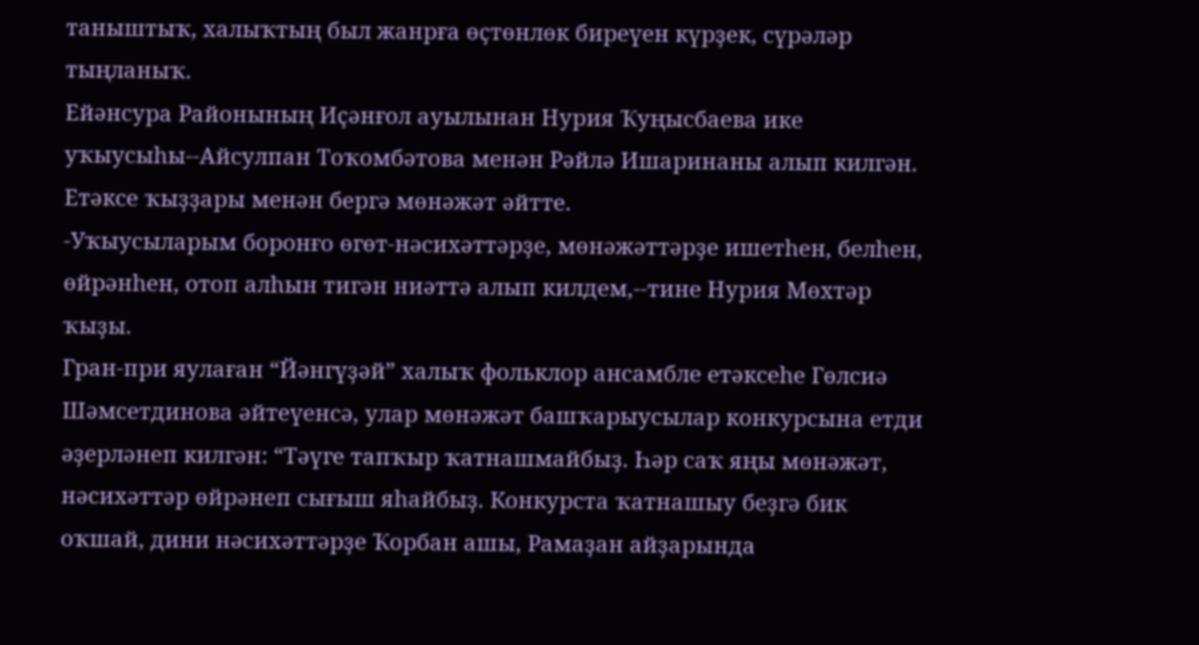таныштыҡ, халыҡтың был жанрға өҫтөнлөк биреүен күрҙек, сүрәләр тыңланыҡ.
Ейәнсура Районының Иҫәнғол ауылынан Нурия Ҡуңысбаева ике уҡыусыһы--Айсулпан Тоҡомбәтова менән Рәйлә Ишаринаны алып килгән. Етәксе ҡыҙҙары менән бергә мөнәжәт әйтте.
-Уҡыусыларым боронғо өгөт-нәсихәттәрҙе, мөнәжәттәрҙе ишетһен, белһен, өйрәнһен, отоп алһын тигән ниәттә алып килдем,--тине Нурия Мөхтәр ҡыҙы.
Гран-при яулаған “Йәнгүҙәй” халыҡ фольклор ансамбле етәксеһе Гөлсиә Шәмсетдинова әйтеүенсә, улар мөнәжәт башҡарыусылар конкурсына етди әҙерләнеп килгән: “Тәүге тапҡыр ҡатнашмайбыҙ. Һәр саҡ яңы мөнәжәт, нәсихәттәр өйрәнеп сығыш яһайбыҙ. Конкурста ҡатнашыу беҙгә бик оҡшай, дини нәсихәттәрҙе Ҡорбан ашы, Рамаҙан айҙарында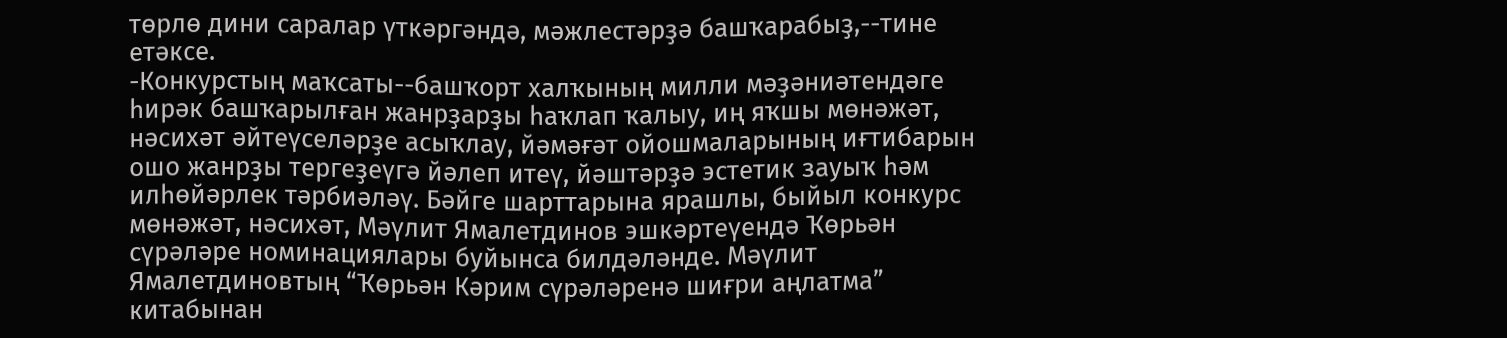төрлө дини саралар үткәргәндә, мәжлестәрҙә башҡарабыҙ,--тине етәксе.
-Конкурстың маҡсаты--башҡорт халҡының милли мәҙәниәтендәге һирәк башҡарылған жанрҙарҙы һаҡлап ҡалыу, иң яҡшы мөнәжәт, нәсихәт әйтеүселәрҙе асыҡлау, йәмәғәт ойошмаларының иғтибарын ошо жанрҙы тергеҙеүгә йәлеп итеү, йәштәрҙә эстетик зауыҡ һәм илһөйәрлек тәрбиәләү. Бәйге шарттарына ярашлы, быйыл конкурс мөнәжәт, нәсихәт, Мәүлит Ямалетдинов эшкәртеүендә Ҡөрьән сүрәләре номинациялары буйынса билдәләнде. Мәүлит Ямалетдиновтың “Ҡөрьән Кәрим сүрәләренә шиғри аңлатма” китабынан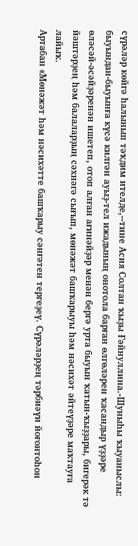сүрәләр көйгә һалынып тәҡдим ителде,--тине Асия Солтан ҡыҙы Ғәйнуллина.-Шуныһы ҡыуаныслы: быуындан-быуынға күсә килгән ауыҙ-тел ижадының онотола барған өлгөләрен ҡасандыр үҙҙәре өләсәй-әсәйҙәренән ишетеп, отоп алған ағинәйҙәр менән бергә урта быуын ҡатын-ҡыҙҙары, бигерәк тә йәштәрҙең һәм балаларҙың сәхнәгә сығып, мөнәжәт башҡарыуы һәм нәсихәт әйтеүҙәре маҡтауға лайыҡ.
Артабан «Мөнәжәт һәм нәсихәтте башҡарыу сәнғәтен тергеҙеү. Сүрәләрҙең тәрбиәүи йоғонтоһон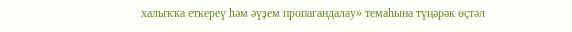халыҡҡа еткереү һәм әүҙем пропагандалау» темаһына түңәрәк өҫтәл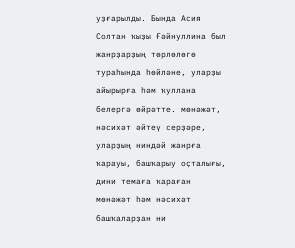уҙғарылды. Бында Асия Солтан ҡыҙы Ғәйнуллина был жанрҙарҙың төрлөлөгө тураһында һөйләне, уларҙы айырырға һәм ҡуллана белергә өйрәтте. мөнәжәт, нәсихәт әйтеү серҙәре, уларҙың ниндәй жанрға ҡарауы, башҡарыу оҫталығы, дини темаға ҡараған мөнәжәт һәм нәсихәт башҡаларҙан ни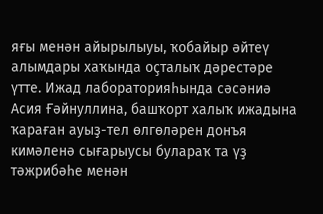яғы менән айырылыуы, ҡобайыр әйтеү алымдары хаҡында оҫталыҡ дәрестәре үтте. Ижад лабораторияһында сәсәниә Асия Ғәйнуллина, башҡорт халыҡ ижадына ҡараған ауыҙ-тел өлгөләрен донъя кимәленә сығарыусы булараҡ та үҙ тәжрибәһе менән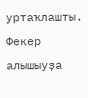уртаҡлашты. Фекер алышыуҙа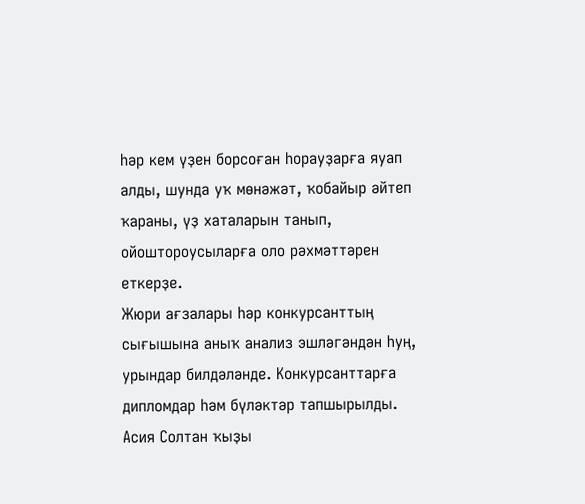һәр кем үҙен борсоған һорауҙарға яуап алды, шунда уҡ мөнәжәт, ҡобайыр әйтеп ҡараны, үҙ хаталарын танып, ойоштороусыларға оло рәхмәттәрен еткерҙе.
Жюри ағзалары һәр конкурсанттың сығышына аныҡ анализ эшләгәндән һуң, урындар билдәләнде. Конкурсанттарға дипломдар һәм бүләктәр тапшырылды.
Асия Солтан ҡыҙы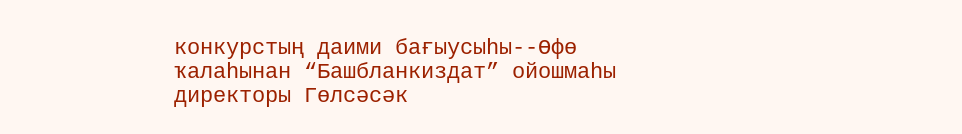конкурстың даими бағыусыһы--Өфө ҡалаһынан “Башбланкиздат” ойошмаһы директоры Гөлсәсәк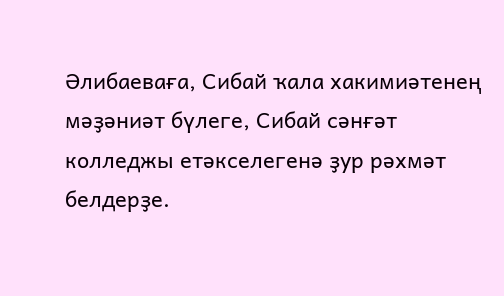Әлибаеваға, Сибай ҡала хакимиәтенең мәҙәниәт бүлеге, Сибай сәнғәт колледжы етәкселегенә ҙур рәхмәт белдерҙе.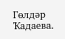Гөлдәр Ҡадаева.